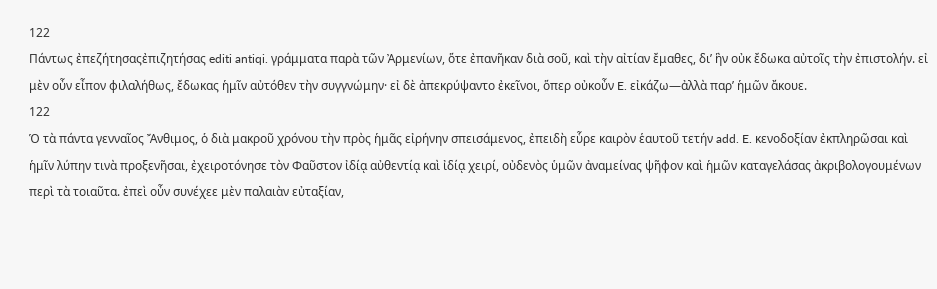122
Πάντως ἐπεζήτησαςἐπιζητήσας editi antiqi. γράμματα παρὰ τῶν Ἀρμενίων, ὅτε ἐπανῆκαν διὰ σοῦ, καὶ τὴν αἰτίαν ἔμαθες, δι’ ἣν οὐκ ἔδωκα αὐτοῖς τὴν ἐπιστολήν. εἰ μὲν οὖν εἶπον φιλαλήθως, ἔδωκας ἡμῖν αὐτόθεν τὴν συγγνώμην· εἰ δὲ ἀπεκρύψαντο ἐκεῖνοι, ὅπερ οὐκοὖν E. εἰκάζω—ἀλλὰ παρʼ ἡμῶν ἄκουε.
122
Ὁ τὰ πάντα γενναῖος Ἄνθιμος, ὁ διὰ μακροῦ χρόνου τὴν πρὸς ἡμᾶς εἰρήνην σπεισάμενος, ἐπειδὴ εὗρε καιρὸν ἑαυτοῦ τετήν add. E. κενοδοξίαν ἐκπληρῶσαι καὶ ἡμῖν λύπην τινὰ προξενῆσαι, ἐχειροτόνησε τὸν Φαῦστον ἰδίᾳ αὐθεντίᾳ καὶ ἰδίᾳ χειρί, οὐδενὸς ὑμῶν ἀναμείνας ψῆφον καὶ ἡμῶν καταγελάσας ἀκριβολογουμένων περὶ τὰ τοιαῦτα. ἐπεὶ οὖν συνέχεε μὲν παλαιὰν εὐταξίαν,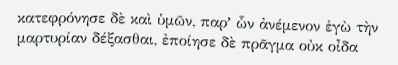κατεφρόνησε δὲ καὶ ὑμῶν, παρʼ ὧν ἀνέμενον ἐγὼ τὴν μαρτυρίαν δέξασθαι, ἐποίησε δὲ πρᾶγμα οὐκ οἶδα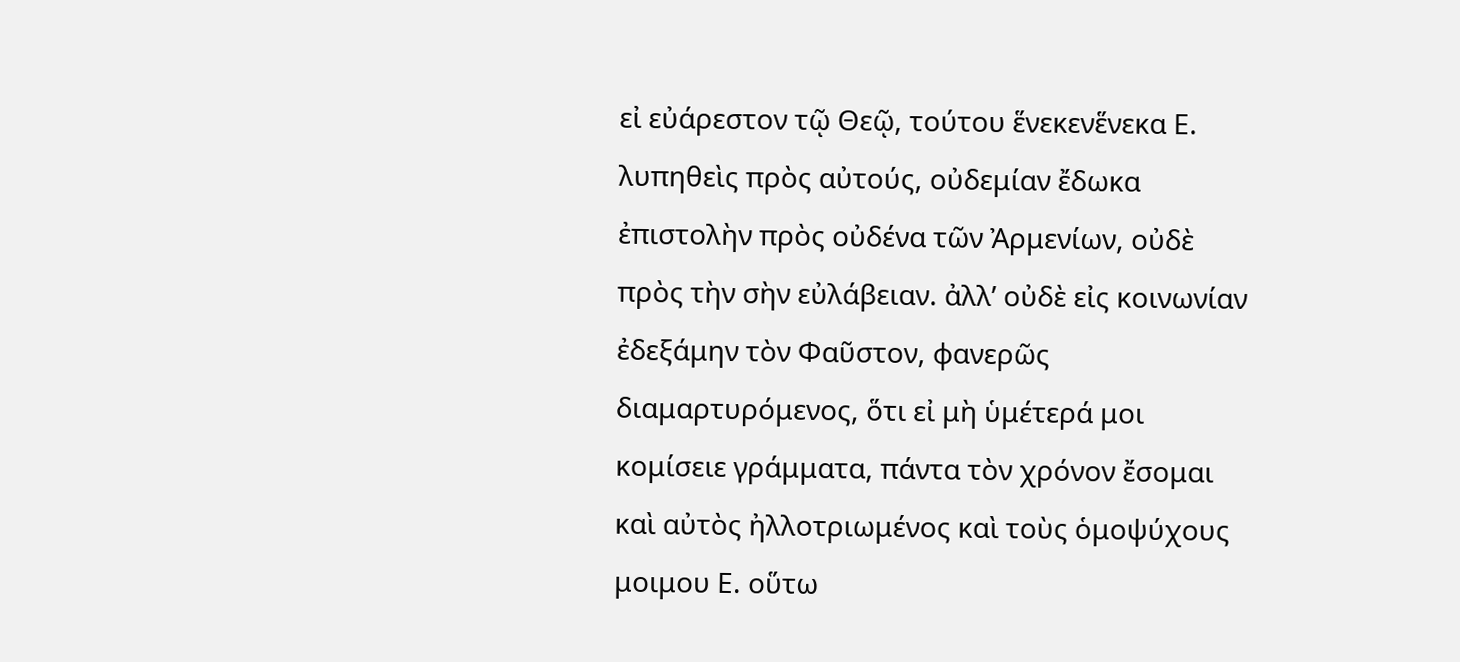εἰ εὐάρεστον τῷ Θεῷ, τούτου ἕνεκενἕνεκα E. λυπηθεὶς πρὸς αὐτούς, οὐδεμίαν ἔδωκα ἐπιστολὴν πρὸς οὐδένα τῶν Ἀρμενίων, οὐδὲ πρὸς τὴν σὴν εὐλάβειαν. ἀλλʼ οὐδὲ εἰς κοινωνίαν ἐδεξάμην τὸν Φαῦστον, φανερῶς διαμαρτυρόμενος, ὅτι εἰ μὴ ὑμέτερά μοι κομίσειε γράμματα, πάντα τὸν χρόνον ἔσομαι καὶ αὐτὸς ἠλλοτριωμένος καὶ τοὺς ὁμοψύχους μοιμου E. οὕτω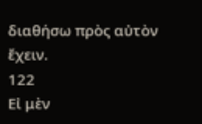διαθήσω πρὸς αὐτὸν ἔχειν.
122
Εἰ μὲν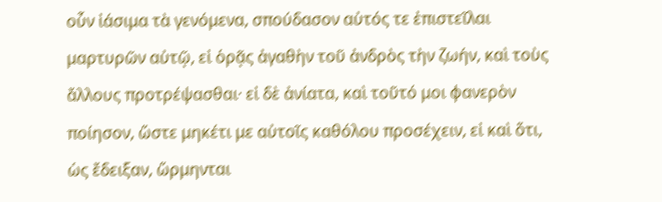οὖν ἰάσιμα τὰ γενόμενα, σπούδασον αὐτός τε ἐπιστεῖλαι μαρτυρῶν αὐτῷ, εἰ ὁρᾷς ἀγαθὴν τοῦ ἀνδρὸς τὴν ζωήν, καὶ τοὺς ἄλλους προτρέψασθαι· εἰ δὲ ἀνίατα, καὶ τοῦτό μοι φανερὸν ποίησον, ὥστε μηκέτι με αὐτοῖς καθόλου προσέχειν, εἰ καὶ ὅτι, ὡς ἔδειξαν, ὥρμηνται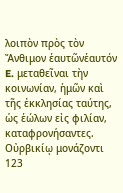λοιπὸν πρὸς τὸν Ἄνθιμον ἑαυτῶνἑαυτόν E. μεταθεῖναι τὴν κοινωνίαν, ἡμῶν καὶ τῆς ἐκκλησίας ταύτης, ὡς ἑώλων εἰς φιλίαν, καταφρονήσαντες.
Οὐρβικίῳ μονάζοντι
123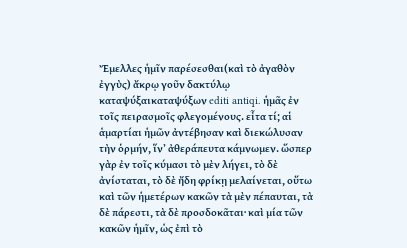Ἔμελλες ἡμῖν παρέσεσθαι(καὶ τὸ ἀγαθὸν ἐγγὺς) ἄκρῳ γοῦν δακτύλῳ καταψύξαικαταψύξων editi antiqi. ἡμᾶς ἐν τοῖς πειρασμοῖς φλεγομένους. εἶτα τί; αἱ ἁμαρτίαι ἡμῶν ἀντέβησαν καὶ διεκώλυσαν τὴν ὁρμήν, ἵνʼ ἀθεράπευτα κάμνωμεν. ὥσπερ γὰρ ἐν τοῖς κύμασι τὸ μὲν λήγει, τὸ δὲ ἀνίσταται, τὸ δὲ ἤδη φρίκῃ μελαίνεται, οὕτω καὶ τῶν ἡμετέρων κακῶν τὰ μὲν πέπαυται, τὰ δὲ πάρεστι, τὰ δὲ προσδοκᾶται· καὶ μία τῶν κακῶν ἡμῖν, ὡς ἐπὶ τὸ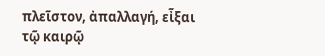πλεῖστον, ἀπαλλαγή, εἶξαι τῷ καιρῷ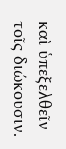καὶ ὑπεξελθεῖν τοῖς διώκουσιν.